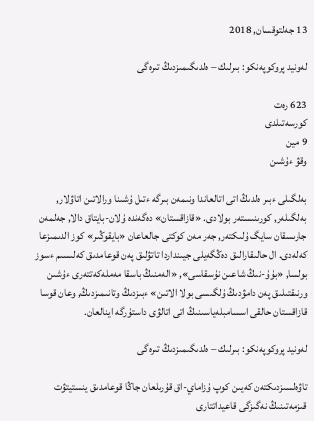13 جەلتوقسان, 2018

لەونيد پروكوپەنكو: بىرلىك – ەلدىگىمىزدىڭ تىرەگى

623 رەت
كورسەتىلدى
9 مين
وقۋ ءۇشىن

بەلگىلى ءبىر ەلدىڭ اتى اتالعاندا ونىمەن بىرگە ءتىل ۇشىنا ورالاتىن اتاۋلار, بەلگىلەر, كورىنىستەر بولادى. «قازاقستان» دەگەندە ۇلان-بايتاق دالا, جەلمەن جارىسقان سايگ ۇلىكتەر, جەر مەن كوكتى جالعاعان «بايقوڭىر» كوز الدىمىزعا كەلەدى. ال حالىقارالىق دەڭگەيلى جيىنداردا تاتۋلىق پەن قوعامدىق كەلىسىم ءسوز بولسا, «بۇۇ-نىڭ شاعىن نۇسقاسى», «الەمنىڭ باسقا مەملەكەتتەرى ءۇشىن ورنىقتىلىق پەن دامۋدىڭ ۇلگىسى بولا الاتىن» ءبىزدىڭ وتانىمىزدىڭ, وعان قوسا قازاقستان حالقى اسسامبلەياسىنىڭ اتى اتالۋى داستۇرگە اينالعان.

لەونيد پروكوپەنكو: بىرلىك – ەلدىگىمىزدىڭ تىرەگى

تاۋەلسىزدىكتەن كەيىن كوپ ۇزاماي-اق قۇرىلعان جاڭا قوعامدىق ينستيتۋت قىزمەتىنىڭ نەگىزگى قاعيداتتارى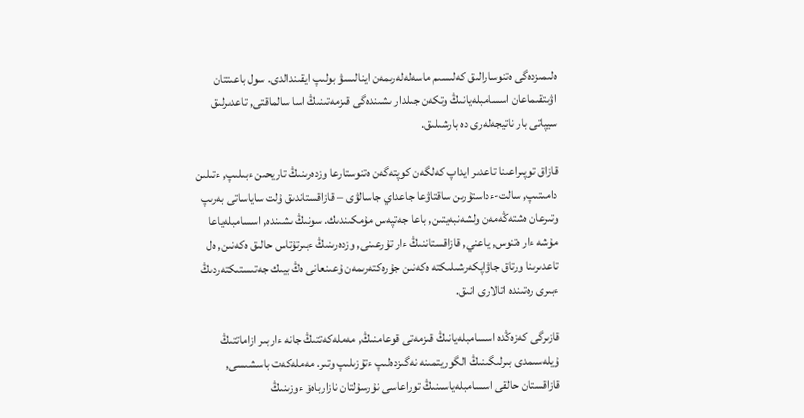ەلىمىزدەگى ەتنوسارالىق كەلىسىم ماسەلەلەرىمەن اينالىسۋ بولىپ ايقىندالدى. سول باعىتتان اۋىتقىماعان اسسامبلەيانىڭ وتكەن جىلدار ىشىندەگى قىزمەتىنىڭ اسا سالماقتى, تاعدىرلىق سيپاتى بار ناتيجەلەرى دە بارشىلىق.

قازاق توپىراعىنا تاعدىر ايداپ كەلگەن كوپتەگەن ەتنوستارعا وزدەرىنىڭ تاريحىن ءبىلىپ, ءتىلىن دامىتىپ, سالت-ءداستۇرىن ساقتاۋعا جاعداي جاسالۋى – قازاقستاندىق ۇلت ساياساتى بەرىپ وتىرعان ەشتەڭەمەن ولشەنبەيتىن, باعا جەتپەس مۇمكىندىك. سونىڭ ىشىندە, اسسامبلەياعا مۇشە ءار ەتنوس, ياعني, قازاقستاننىڭ ءار تۇرعىنى, وزدەرىنىڭ ءبىرتۇتاس حالىق ەكەنىن, ەل تاعدىرىنا ورتاق جاۋاپكەرشىلىكتە ەكەنىن جۇرەكتەرىمەن ۇعىنعانى ەڭ بيىك جەتىستىكتەردىڭ ءبىرى رەتىندە اتالارى انىق.

قازىرگى كەزەڭدە اسسامبلەيانىڭ قىزمەتى قوعامنىڭ, مەملەكەتتىڭ جانە ءاربىر ازاماتتىڭ ۇيلەسىمدى بىرلىگىنىڭ الگوريتمىنە نەگىزدەلىپ ءتۇزىلىپ وتىر. مەملەكەت باسشىسى, قازاقستان حالقى اسسامبلەياسىنىڭ توراعاسى نۇرسۇلتان نازارباەۆ ءوزىنىڭ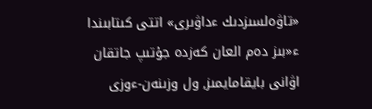«تاۋەلسىزدىك ءداۋىرى» اتتى كىتابىندا ء«بىز دەم العان كەزدە جۇتىپ جاتقان اۋانى بايقامايمىز, ول وزىنەن-ءوزى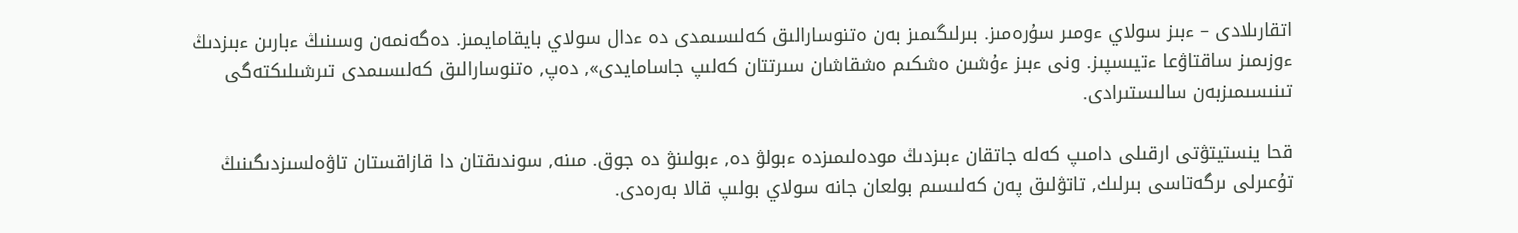اتقارىلادى – ءبىز سولاي ءومىر سۇرەمىز. بىرلىگىمىز بەن ەتنوسارالىق كەلىسىمدى دە ءدال سولاي بايقامايمىز. دەگەنمەن وسىنىڭ ءبارىن ءبىزدىڭ ءوزىمىز ساقتاۋعا ءتيىسپىز. ونى ءبىز ءۇشىن ەشكىم ەشقاشان سىرتتان كەلىپ جاسامايدى», دەپ, ەتنوسارالىق كەلىسىمدى تىرشىلىكتەگى تىنىسىمىزبەن سالىستىرادى.

قحا ينستيتۋتى ارقىلى دامىپ كەلە جاتقان ءبىزدىڭ مودەلىمىزدە ءبولۋ دە, ءبولىنۋ دە جوق. مىنە, سوندىقتان دا قازاقستان تاۋەلسىزدىگىنىڭ تۇعىرلى ىرگەتاسى بىرلىك, تاتۋلىق پەن كەلىسىم بولعان جانە سولاي بولىپ قالا بەرەدى.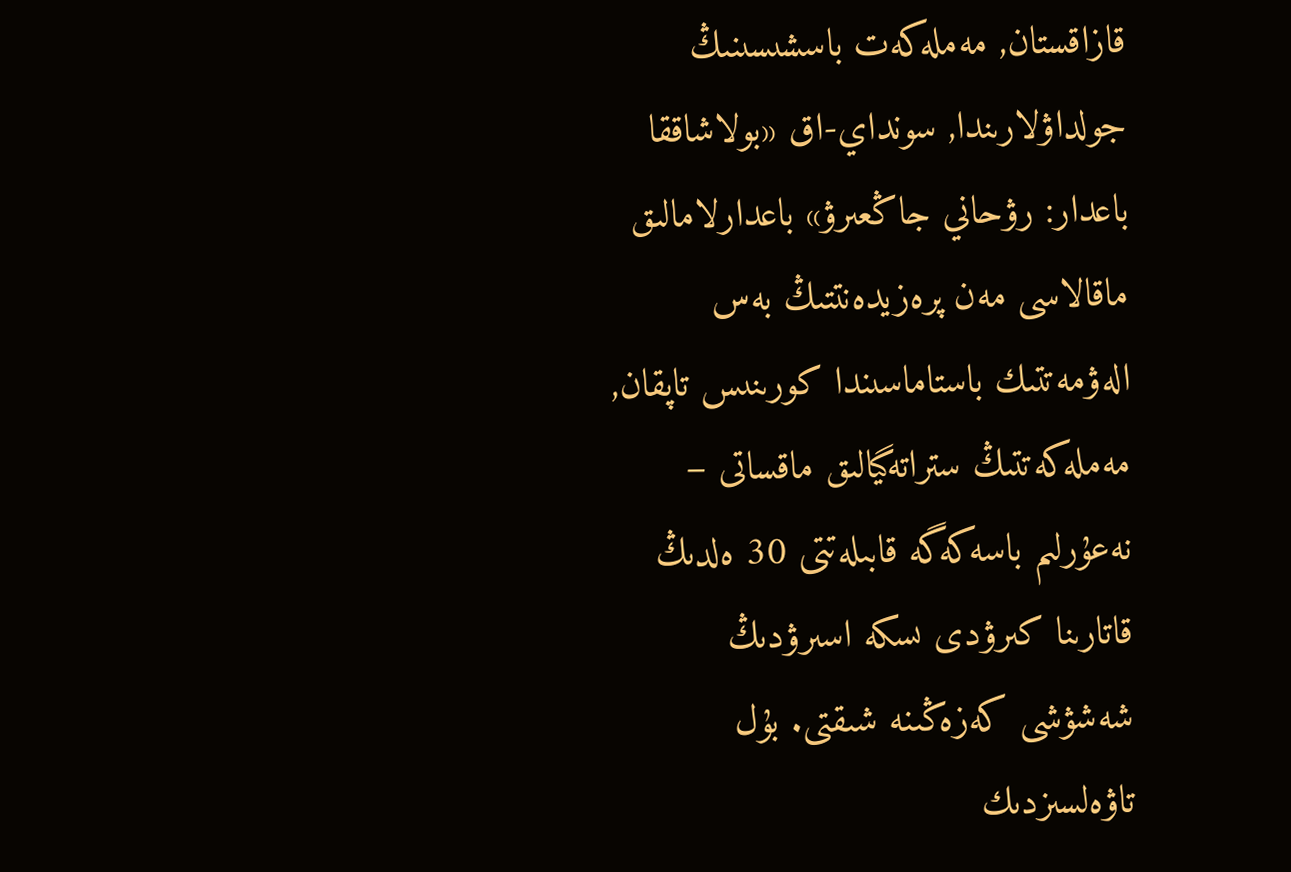قازاقستان, مەملەكەت باسشىسىنىڭ جولداۋلارىندا, سونداي-اق «بولاشاققا باعدار: رۋحاني جاڭعىرۋ» باعدارلامالىق ماقالاسى مەن پرەزيدەنتتىڭ بەس الەۋمەتتىك باستاماسىندا كورىنىس تاپقان, مەملەكەتتىڭ ستراتەگيالىق ماقساتى – نەعۇرلىم باسەكەگە قابىلەتتى 30 ەلدىڭ قاتارىنا كىرۋدى ىسكە اسىرۋدىڭ شەشۋشى كەزەڭىنە شىقتى. بۇل تاۋەلسىزدىك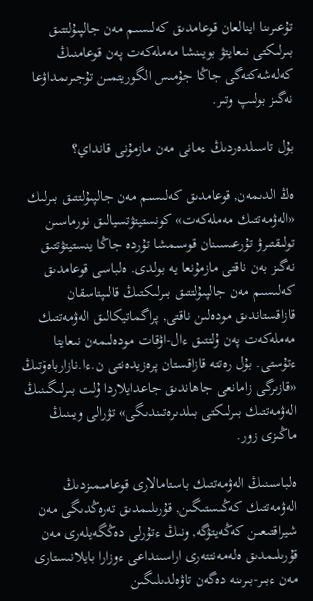تۇعىرىنا اينالعان قوعامدىق كەلىسىم مەن جالپىۇلتتىق بىرلىكتى نىعايتۋ بويىنشا مەملەكەت پەن قوعامنىڭ كەلەشەكتەگى جاڭا جۇمىس الگوريتمىن تۇجىرىمداۋعا نەگىز بولىپ وتىر.

بۇل تاسىلدەردىڭ ءمانى مەن مازمۇنى قانداي؟

ەڭ الدىمەن, قوعامدىق كەلىسىم مەن جالپىۇلتتىق بىرلىك «الەۋمەتتىك مەملەكەت» كونستيتۋتسيالىق نورماسىن تولىقتىرۋ تۇرعىسىنان قوسىمشا تۇردە جاڭا ينستيتۋتتىق نەگىز بەن ناقتى مازمۇنعا يە بولدى. ەلباسى قوعامدىق كەلىسىم مەن جالپىۇلتتىق بىرلىكتىڭ قالىپتاسقان قازاقستاندىق مودەلىن ناقتى, پراگماتيكالىق الەۋمەتتىك مەملەكەت پەن ۇلتتىق ءال-اۋقات مودەلىمەن نىعايتا ءتۇستى. بۇل رەتتە قازاقستان پرەزيدەنتى ن.ءا.نازارباەۆتىڭ «قازىرگى زامانعى جاھاندىق جاعدايلاردا ۇلت بىرلىگىنىڭ الەۋمەتتىك بىرلىكتى بىلدىرەتىندىگى» تۋرالى ويىنىڭ ماڭىزى زور.

ەلباسىنىڭ الەۋمەتتىك باستامالارى قوعامىمىزدىڭ الەۋمەتتىك كەڭىستىگىن, قۇرىلىمدىق تەرەڭدىگى مەن شيراقتىعىن كەڭەيتۋگە, ونىڭ ءتۇرلى دەڭگەيلەرى مەن قۇرىلىمدىق ەلەمەنتتەرى اراسىنداعى ءوزارا بايلانىستارى مەن ءبىر-بىرىنە دەگەن تاۋەلدىلىگىن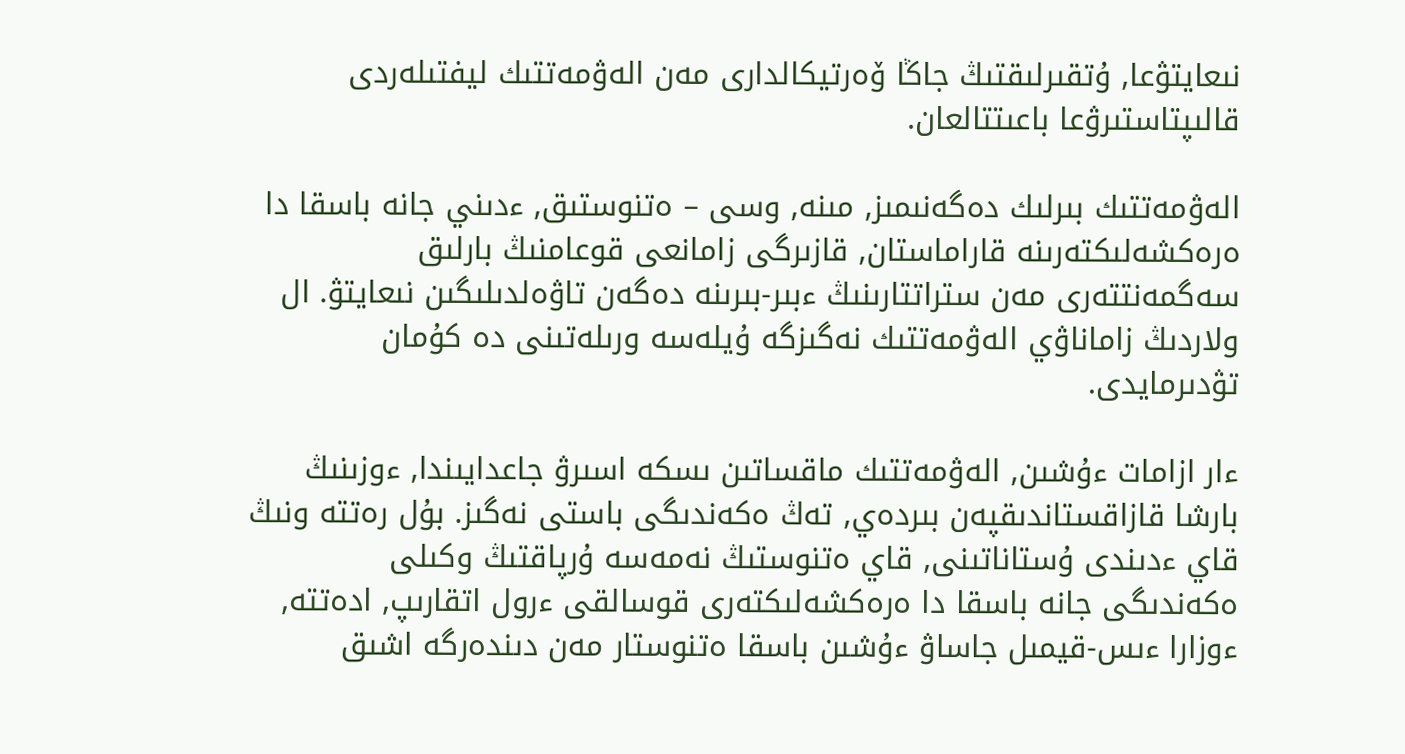نىعايتۋعا, ۇتقىرلىقتىڭ جاڭا ۆەرتيكالدارى مەن الەۋمەتتىك ليفتىلەردى قالىپتاستىرۋعا باعىتتالعان.

الەۋمەتتىك بىرلىك دەگەنىمىز, مىنە, وسى – ەتنوستىق, ءدىني جانە باسقا دا ەرەكشەلىكتەرىنە قاراماستان, قازىرگى زامانعى قوعامنىڭ بارلىق سەگمەنتتەرى مەن ستراتتارىنىڭ ءبىر-بىرىنە دەگەن تاۋەلدىلىگىن نىعايتۋ. ال ولاردىڭ زاماناۋي الەۋمەتتىك نەگىزگە ۇيلەسە ورىلەتىنى دە كۇمان تۋدىرمايدى.

ءار ازامات ءۇشىن, الەۋمەتتىك ماقساتىن ىسكە اسىرۋ جاعدايىندا, ءوزىنىڭ بارشا قازاقستاندىقپەن بىردەي, تەڭ ەكەندىگى باستى نەگىز. بۇل رەتتە ونىڭ قاي ءدىندى ۇستاناتىنى, قاي ەتنوستىڭ نەمەسە ۇرپاقتىڭ وكىلى ەكەندىگى جانە باسقا دا ەرەكشەلىكتەرى قوسالقى ءرول اتقارىپ, ادەتتە, ءوزارا ءىس-قيمىل جاساۋ ءۇشىن باسقا ەتنوستار مەن دىندەرگە اشىق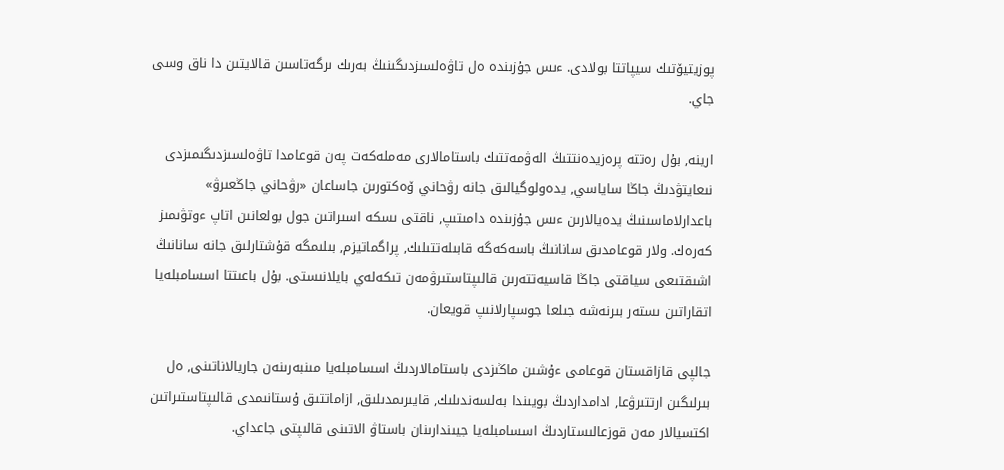پوزيتيۆتىك سيپاتتا بولادى. ءىس جۇزىندە ەل تاۋەلسىزدىگىنىڭ بەرىك ىرگەتاسىن قالايتىن دا ناق وسى جاي.

ارينە, بۇل رەتتە پرەزيدەنتتىڭ الەۋمەتتىك باستامالارى مەملەكەت پەن قوعامدا تاۋەلسىزدىگىمىزدى نىعايتۋدىڭ جاڭا ساياسي, يدەولوگيالىق جانە رۋحاني ۆەكتورىن جاساعان «رۋحاني جاڭعىرۋ» باعدارلاماسىنىڭ يدەيالارىن ءىس جۇزىندە دامىتىپ, ناقتى ىسكە اسىراتىن جول بولعانىن اتاپ ءوتۋىمىز كەرەك. ولار قوعامدىق سانانىڭ باسەكەگە قابىلەتتىلىك, پراگماتيزم, بىلىمگە قۇشتارلىق جانە سانانىڭ اشىقتىعى سياقتى جاڭا قاسيەتتەرىن قالىپتاستىرۋمەن تىكەلەي بايلانىستى. بۇل باعىتتا اسسامبلەيا اتقاراتىن ىستەر بىرنەشە جىلعا جوسپارلانىپ قويعان.

جالپى قازاقستان قوعامى ءۇشىن ماڭىزدى باستامالاردىڭ اسسامبلەيا مىنبەرىنەن جاريالاناتىنى, ەل بىرلىگىن ارتتىرۋعا, ادامداردىڭ بويىندا بەلسەندىلىك, قايىرىمدىلىق, ازاماتتىق ۇستانىمدى قالىپتاستىراتىن اكتسيالار مەن قوزعالىستاردىڭ اسسامبلەيا جيىندارىنان باستاۋ الاتىنى قالىپتى جاعداي.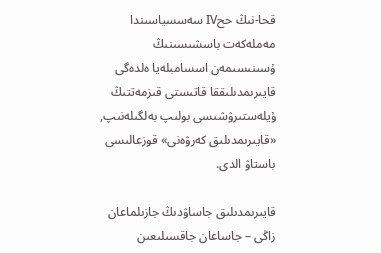قحا-نىڭ ححIV سەسسياسىندا مەملەكەت باسشىسىنىڭ ۇسىنىسىمەن اسسامبلەيا ەلدەگى قايىرىمدىلىققا قاتىستى قىزمەتتىڭ ۇيلەستىرۋشىسى بولىپ بەلگىلەنىپ, «قايىرىمدىلىق كەرۋەنى» قوزعالىسى باستاۋ الدى.

قايىرىمدىلىق جاساۋدىڭ جازىلماعان زاڭى – جاساعان جاقسىلىعىن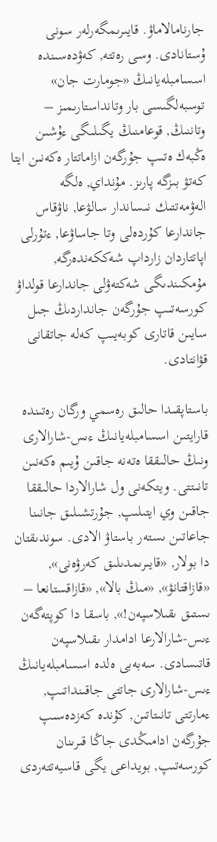جارنامالاماۋ. قايىرىمگەرلەر سونى ۇستانادى. وسى رەتتە, كەۋدەسىندە اسسامبلەيانىڭ «جومارت جان» توسبەلگىسى بار وتانداستارىمىز – وتاننىڭ, قوعامنىڭ يگىلىگى ءۇشىن ەڭبەك ەتىپ جۇرگەن ازاماتتار ەكەنىن ايتا كەتۋ بىزگە پارىز. مۇنداي, ەلگە الەۋمەتتىك نىساندار سالۋعا, ناۋقاس جاندارعا كۇردەلى وتا جاساۋعا, ءتۇرلى اپاتتاردان زارداپ شەككەندەرگە, مۇمكىندىگى شەكتەۋلى جاندارعا قولداۋ كورسەتىپ جۇرگەن جانداردىڭ جىل سايىن قاتارى كوبەيىپ كەلە جاتقانى قۋانتادى.

باستاپقىدا حالىق رەسمي ورگان رەتىندە قارايتىن اسسامبلەيانىڭ ءىس-شارالارى ونىڭ حالىققا ەتەنە جاقىن ۇيىم ەكەنىن تانىتتى. ويتكەنى ول شارالاردا حالىققا جاقىن وي ايتىلىپ, جۇرتشىلىق جانىنا جاعاتىن ىستەر باستاۋ الادى. سوندىقتان دا بولار, «قايىرىمدىلىق كەرۋەنى», «قازاقتانۋ», «مىڭ بالا», «قازاقستانعا – ىستىق ىقىلاسپەن!», باسقا دا كوپتەگەن ءىس-شارالارعا ادامدار ىقىلاسپەن قاتىسادى. سەبەبى ەلدە اسسامبلەيانىڭ ءىس-شارالارى جاتتى جاقىنداتىپ, ءمارتتى تانىتاتىن, كۇندە كەزدەسىپ جۇرگەن ادامىڭدى جاڭا قىرىنان كورسەتىپ, بويداعى يگى قاسيەتتەردى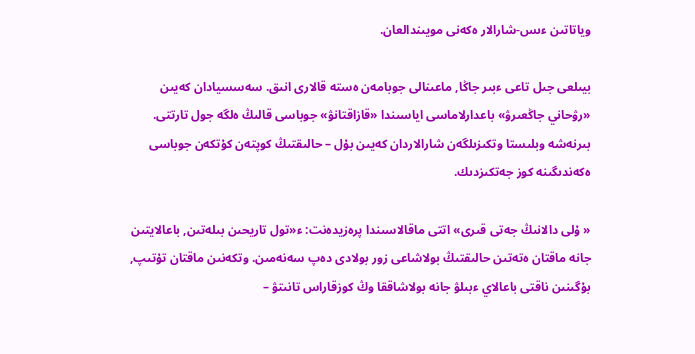وياتاتىن ءىس-شارالار ەكەنى مويىندالعان.

بيىلعى جىل تاعى ءبىر جاڭا, ماعىنالى جوبامەن ەستە قالارى انىق. سەسسيادان كەيىن «رۋحاني جاڭعىرۋ» باعدارلاماسى اياسىندا «قازاقتانۋ» جوباسى قالىڭ ەلگە جول تارتتى. بىرنەشە وبلىستا وتكىزىلگەن شارالاردان كەيىن بۇل – حالىقتىڭ كوپتەن كۇتكەن جوباسى ەكەندىگىنە كوز جەتكىزدىك.

« ۇلى دالانىڭ جەتى قىرى» اتتى ماقالاسىندا پرەزيدەنت: ء«تول تاريحىن بىلەتىن, باعالايتىن جانە ماقتان ەتەتىن حالىقتىڭ بولاشاعى زور بولادى دەپ سەنەمىن. وتكەنىن ماقتان تۇتىپ, بۇگىنىن ناقتى باعالاي ءبىلۋ جانە بولاشاققا وڭ كوزقاراس تانىتۋ –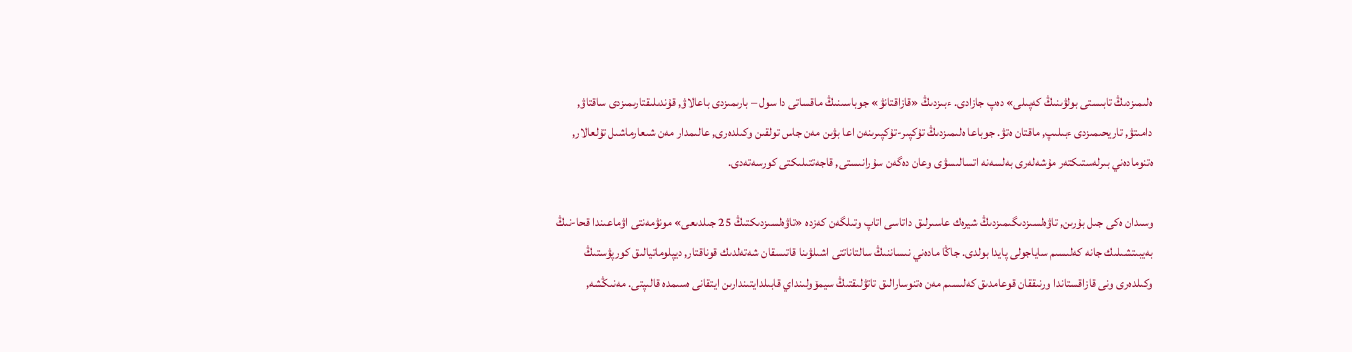ەلىمىزدىڭ تابىستى بولۋىنىڭ كەپىلى» دەپ جازادى. ءبىزدىڭ «قازاقتانۋ» جوباسىنىڭ ماقساتى دا سول – بارىمىزدى باعالاۋ, قۇندىلىقتارىمىزدى ساقتاۋ, دامىتۋ, تاريحىمىزدى ءبىلىپ, ماقتان ەتۋ. جوباعا ەلىمىزدىڭ تۇكپىر-تۇكپىرىنەن اعا بۋىن مەن جاس تولقىن وكىلدەرى, عالىمدار مەن شىعارماشىل تۇلعالار, ەتنومادەني بىرلەستىكتەر مۇشەلەرى بەلسەنە اتسالىسۋى وعان دەگەن سۇرانىستى, قاجەتتىلىكتى كورسەتەدى.

وسىدان ەكى جىل بۇرىن, تاۋەلسىزدىگىمىزدىڭ شيرەك عاسىرلىق داتاسى اتاپ وتىلگەن كەزدە «تاۋەلسىزدىكتىڭ 25 جىلدىعى» مونۋمەنتى اۋماعىندا قحا-نىڭ بەيبىتشىلىك جانە كەلىسىم ساياجولى پايدا بولدى. جاڭا مادەني نىساننىڭ سالتاناتتى اشىلۋىنا قاتىسقان شەتەلدىك قوناقتار, ديپلوماتيالىق كورپۋستىڭ وكىلدەرى ونى قازاقستاندا ورنىققان قوعامدىق كەلىسىم مەن ەتنوسارالىق تاتۋلىقتىڭ سيمۆولىنداي قابىلدايتىندارىن ايتقانى ەسىمدە قالىپتى. مەنىڭشە,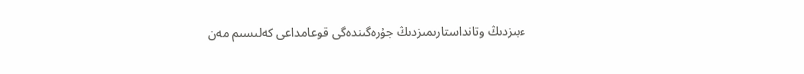ءبىزدىڭ وتانداستارىمىزدىڭ جۇرەگىندەگى قوعامداعى كەلىسىم مەن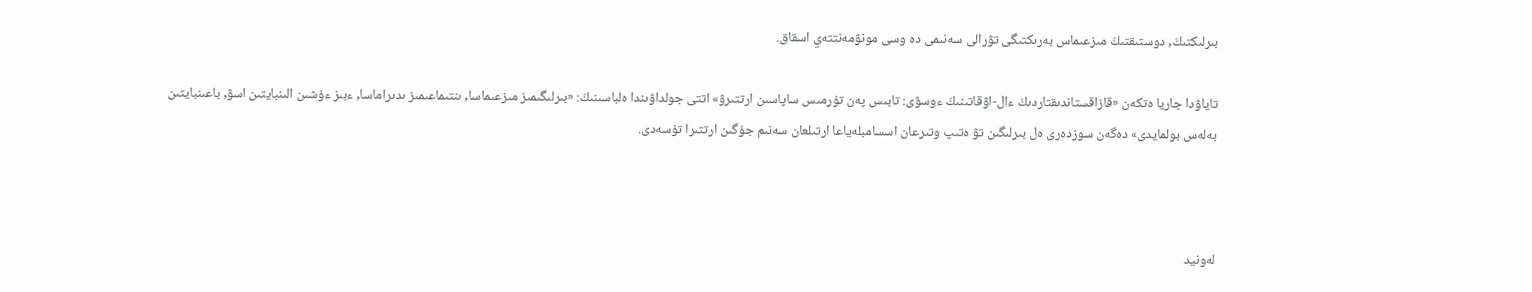بىرلىكتىڭ, دوستىقتىڭ مىزعىماس بەرىكتىگى تۋرالى سەنىمى دە وسى مونۋمەنتتەي اسقاق.

تاياۋدا جاريا ەتكەن «قازاقستاندىقتاردىڭ ءال-اۋقاتىنىڭ ءوسۋى: تابىس پەن تۇرمىس ساپاسىن ارتتىرۋ» اتتى جولداۋىندا ەلباسىنىڭ: «بىرلىگىمىز مىزعىماسا, ىنتىماعىمىز ىدىراماسا, ءبىز ءۇشىن الىنبايتىن اسۋ, باعىنبايتىن بەلەس بولمايدى» دەگەن سوزدەرى ەل بىرلىگىن تۋ ەتىپ وتىرعان اسسامبلەياعا ارتىلعان سەنىم جۇگىن ارتتىرا تۇسەدى.



لەونيد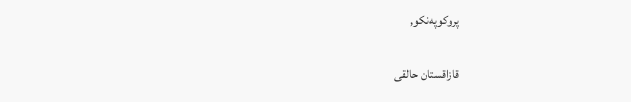پروكوپەنكو,

قازاقستان حالقى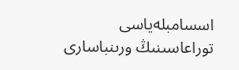اسسامبلەياسى توراعاسىنىڭ ورىنباسارى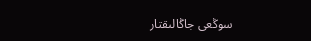سوڭعى جاڭالىقتار